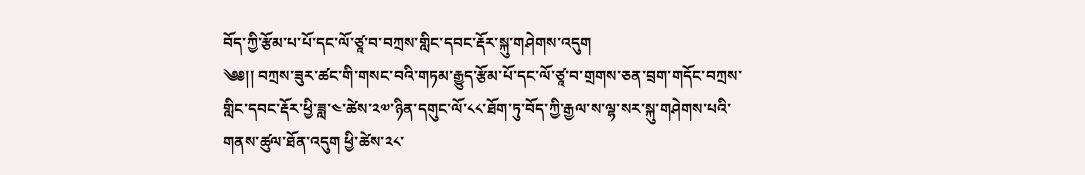བོད་ཀྱི་རྩོམ་པ་པོ་དང་ལོ་ཙཱ་བ་བཀྲས་གླིང་དབང་རྡོར་སྐུ་གཤེགས་འདུག
༄༅།། བཀྲས་ཟུར་ཚང་གི་གསང་བའི་གཏམ་རྒྱུད་རྩོམ་པོ་དང་ལོ་ཙཱ་བ་གྲགས་ཅན་བྲག་གདོང་བཀྲས་གླིང་དབང་རྡོར་ཕྱི་ཟླ་༤་ཚེས་༢༧་ཉིན་དགུང་ལོ་༨༨་ཐོག་ཏུ་བོད་ཀྱི་རྒྱལ་ས་ལྷ་སར་སྐུ་གཤེགས་པའི་གནས་ཚུལ་ཐོན་འདུག ཕྱི་ཚེས་༢༨་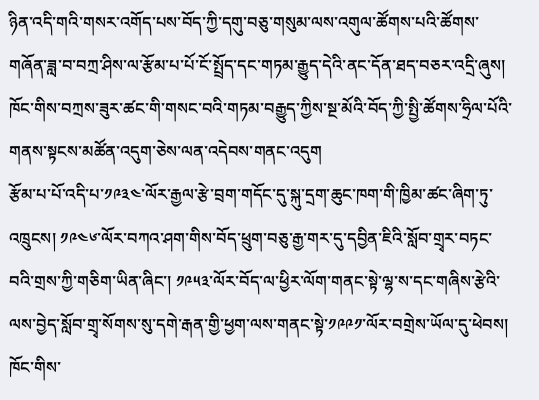ཉིན་འདི་གའི་གསར་འགོད་པས་བོད་ཀྱི་དགུ་བཅུ་གསུམ་ལས་འགུལ་ཚོགས་པའི་ཚོགས་གཞོན་ཟླ་བ་བཀྲ་ཤིས་ལ་རྩོམ་པ་པོ་ངོ་སྤྲོད་དང་གཏམ་རྒྱུད་དེའི་ནང་དོན་ཐད་བཅར་འདྲི་ཞུས། ཁོང་གིས་བཀྲས་ཟུར་ཚང་གི་གསང་བའི་གཏམ་བརྒྱུད་ཀྱིས་སྔ་མོའི་བོད་ཀྱི་སྤྱི་ཚོགས་ཧྲིལ་པོའི་གནས་སྟངས་མཚོན་འདུག་ཅེས་ལན་འདེབས་གནང་འདུག
རྩོམ་པ་པོ་འདི་པ་༡༩༣༤་ལོར་རྒྱལ་རྩེ་བྲག་གདོང་དུ་སྐུ་དྲག་ཆུང་ཁག་གི་ཁྱིམ་ཚང་ཞིག་ཏུ་འཁྲུངས། ༡༩༤༦་ལོར་བཀའ་ཤག་གིས་བོད་ཕྲུག་བཅུ་རྒྱ་གར་དུ་དབྱིན་ཇིའི་སློབ་གྲྭར་བཏང་བའི་གྲས་ཀྱི་གཅིག་ཡིན་ཞིང་། ༡༩༥༣་ལོར་བོད་ལ་ཕྱིར་ལོག་གནང་སྟེ་ལྷ་ས་དང་གཞིས་རྩེའི་ལས་བྱེད་སློབ་གྲྭ་སོགས་སུ་དགེ་རྒན་གྱི་ཕྱག་ལས་གནང་སྟེ་༡༩༩༡་ལོར་བགྲེས་ཡོལ་དུ་ཕེབས། ཁོང་གིས་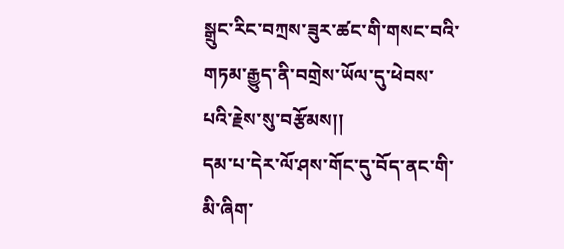སྒྲུང་རིང་བཀྲས་ཟུར་ཚང་གི་གསང་བའི་གཏམ་རྒྱུད་ནི་བགྲེས་ཡོལ་དུ་ཕེབས་པའི་རྗེས་སུ་བརྩོམས།།
དམ་པ་དེར་ལོ་ཤས་གོང་དུ་བོད་ནང་གི་མི་ཞིག་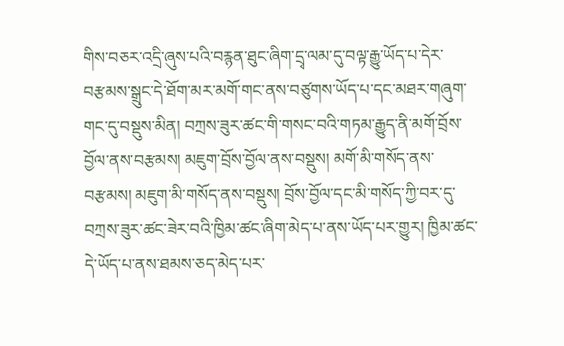གིས་བཅར་འདྲི་ཞུས་པའི་བརྙན་ཐུང་ཞིག་དྲྭ་ལམ་དུ་བལྟ་རྒྱུ་ཡོད་པ་དེར་བརྩམས་སྒྲུང་དེ་ཐོག་མར་མགོ་གང་ནས་བཙུགས་ཡོད་པ་དང་མཐར་གཞུག་གང་དུ་བསྡུས་མིན། བཀྲས་ཟུར་ཚང་གི་གསང་བའི་གཏམ་རྒྱུད་ནི་མགོ་བྲོས་བྱོལ་ནས་བརྩམས། མཇུག་བྲོས་བྱོལ་ནས་བསྡུས། མགོ་མི་གསོད་ནས་བརྩམས། མཇུག་མི་གསོད་ནས་བསྡུས། བྲོས་བྱོལ་དང་མི་གསོད་ཀྱི་བར་དུ་བཀྲས་ཟུར་ཚང་ཟེར་བའི་ཁྱིམ་ཚང་ཞིག་མེད་པ་ནས་ཡོད་པར་གྱུར། ཁྱིམ་ཚང་དེ་ཡོད་པ་ནས་ཐམས་ཅད་མེད་པར་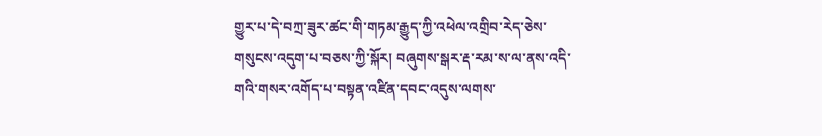གྱུར་པ་དེ་བཀྲ་ཟུར་ཚང་གི་གཏམ་རྒྱུད་ཀྱི་འཕེལ་འགྲིབ་རེད་ཅེས་གསུངས་འདུག་པ་བཅས་ཀྱི་སྐོར། བཞུགས་སྒར་རྡ་རམ་ས་ལ་ནས་འདི་གའི་གསར་འགོད་པ་བསྟན་འཛིན་དབང་འདུས་ལགས་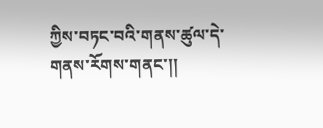ཀྱིས་བཏང་བའི་གནས་ཚུལ་དེ་གནས་རོགས་གནང་།།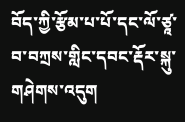བོད་ཀྱི་རྩོམ་པ་པོ་དང་ལོ་ཙཱ་བ་བཀྲས་གླིང་དབང་རྡོར་སྐུ་གཤེགས་འདུག